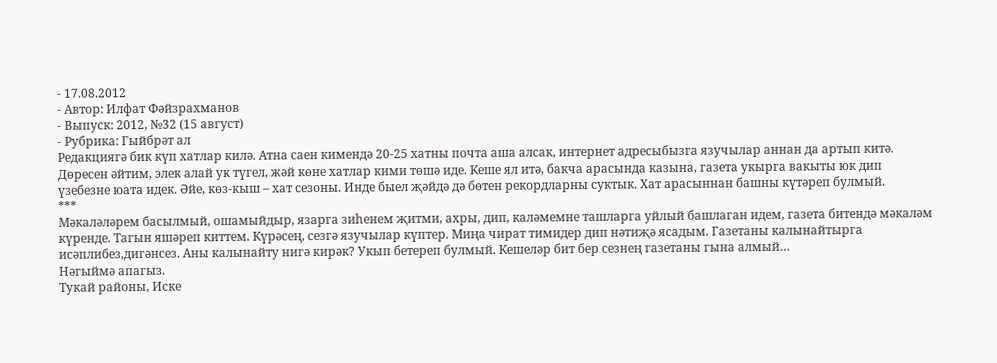- 17.08.2012
- Автор: Илфат Фәйзрахманов
- Выпуск: 2012, №32 (15 август)
- Рубрика: Гыйбрәт ал
Редакциягә бик күп хатлар килә. Атна саен кимендә 20-25 хатны почта аша алсак, интернет адресыбызга язучылар аннан да артып китә. Дөресен әйтим, элек алай ук түгел, жәй көне хатлар кими төшә иде. Кеше ял итә, бакча арасында казына, газета укырга вакыты юк дип үзебезне юата идек. Әйе, көз-кыш – хат сезоны. Инде быел җәйдә дә бөтен рекордларны суктык. Хат арасыннан башны күтәреп булмый.
***
Мәкаләләрем басылмый, ошамыйдыр, язарга зиһенем җитми, ахры, дип, каләмемне ташларга уйлый башлаган идем, газета битендә мәкаләм күренде. Тагын яшәреп киттем. Күрәсең, сезгә язучылар күптер. Миңа чират тимидер дип нәтиҗә ясадым. Газетаны калынайтырга исәплибез,дигәнсез. Аны калынайту нигә кирәк? Укып бетереп булмый. Кешеләр бит бер сезнең газетаны гына алмый…
Нәгыймә апагыз.
Тукай районы, Иске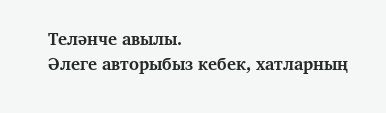Теләнче авылы.
Әлеге авторыбыз кебек, хатларның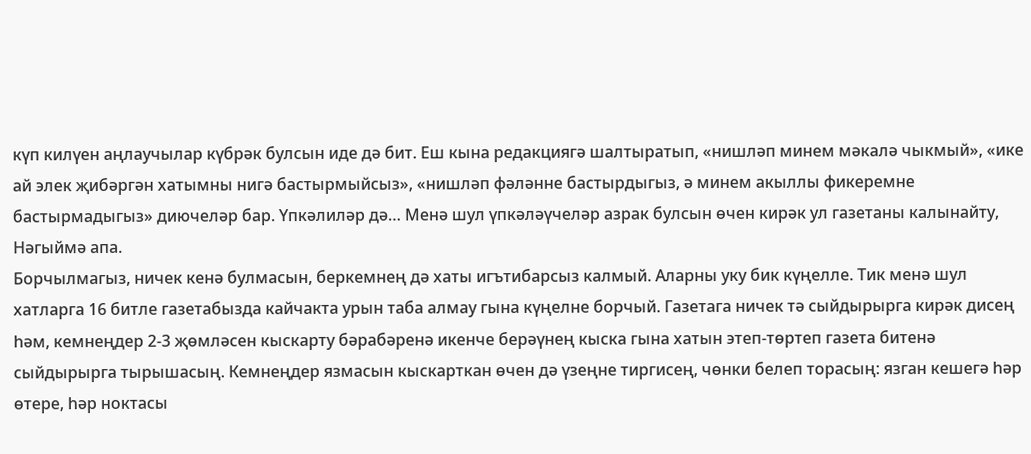күп килүен аңлаучылар күбрәк булсын иде дә бит. Еш кына редакциягә шалтыратып, «нишләп минем мәкалә чыкмый», «ике ай элек җибәргән хатымны нигә бастырмыйсыз», «нишләп фәләнне бастырдыгыз, ә минем акыллы фикеремне бастырмадыгыз» диючеләр бар. Үпкәлиләр дә… Менә шул үпкәләүчеләр азрак булсын өчен кирәк ул газетаны калынайту, Нәгыймә апа.
Борчылмагыз, ничек кенә булмасын, беркемнең дә хаты игътибарсыз калмый. Аларны уку бик күңелле. Тик менә шул хатларга 16 битле газетабызда кайчакта урын таба алмау гына күңелне борчый. Газетага ничек тә сыйдырырга кирәк дисең һәм, кемнеңдер 2-3 җөмләсен кыскарту бәрабәренә икенче берәүнең кыска гына хатын этеп-төртеп газета битенә сыйдырырга тырышасың. Кемнеңдер язмасын кыскарткан өчен дә үзеңне тиргисең, чөнки белеп торасың: язган кешегә һәр өтере, һәр ноктасы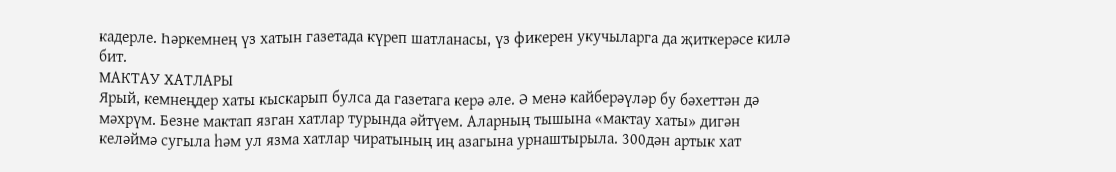кадерле. Һәркемнең үз хатын газетада күреп шатланасы, үз фикерен укучыларга да җиткерәсе килә бит.
МАКТАУ ХАТЛАРЫ
Ярый, кемнеңдер хаты кыскарып булса да газетага керә әле. Ә менә кайберәүләр бу бәхеттән дә мәхрүм. Безне мактап язган хатлар турында әйтүем. Аларның тышына «мактау хаты» дигән келәймә сугыла һәм ул язма хатлар чиратының иң азагына урнаштырыла. 300дән артык хат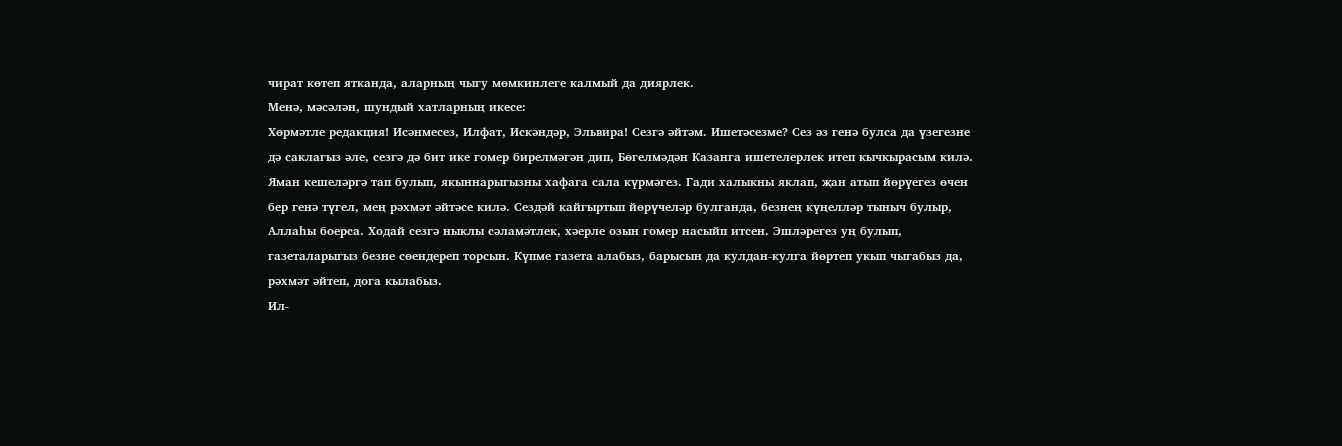чират көтеп ятканда, аларның чыгу мөмкинлеге калмый да диярлек.
Менә, мәсәлән, шундый хатларның икесе:
Хөрмәтле редакция! Исәнмесез, Илфат, Искәндәр, Эльвира! Сезгә әйтәм. Ишетәсезме? Сез әз генә булса да үзегезне дә саклагыз әле, сезгә дә бит ике гомер бирелмәгән дип, Бөгелмәдән Казанга ишетелерлек итеп кычкырасым килә. Яман кешеләргә тап булып, якыннарыгызны хафага сала күрмәгез. Гади халыкны яклап, җан атып йөрүегез өчен бер генә түгел, мең рәхмәт әйтәсе килә. Сездәй кайгыртып йөрүчеләр булганда, безнең күңелләр тыныч булыр, Аллаһы боерса. Ходай сезгә ныклы сәламәтлек, хәерле озын гомер насыйп итсен. Эшләрегез уң булып, газеталарыгыз безне сөендереп торсын. Күпме газета алабыз, барысын да кулдан-кулга йөртеп укып чыгабыз да, рәхмәт әйтеп, дога кылабыз.
Ил-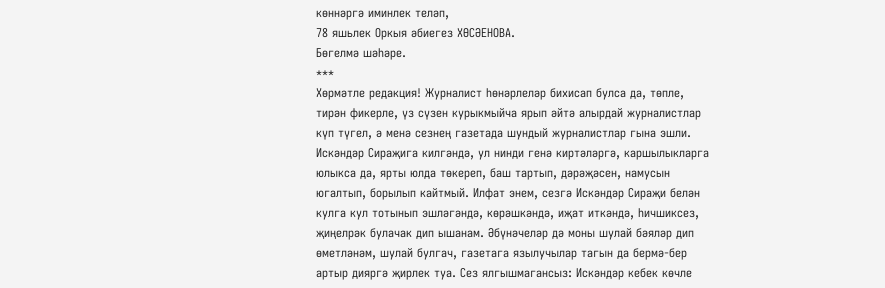көннәргә иминлек теләп,
78 яшьлек Оркыя әбиегез ХӨСӘЕНОВА.
Бөгелмә шәһәре.
***
Хөрмәтле редакция! Журналист һөнәрлеләр бихисап булса да, төпле, тирән фикерле, үз сүзен курыкмыйча ярып әйтә алырдай журналистлар күп түгел, ә менә сезнең газетада шундый журналистлар гына эшли.
Искәндәр Сираҗига килгәндә, ул нинди генә киртәләргә, каршылыкларга юлыкса да, ярты юлда төкереп, баш тартып, дәрәҗәсен, намусын югалтып, борылып кайтмый. Илфат энем, сезгә Искәндәр Сираҗи белән кулга кул тотынып эшләгәндә, көрәшкәндә, иҗат иткәндә, һичшиксез, җиңелрәк булачак дип ышанам. Әбүнәчеләр дә моны шулай бәяләр дип өметләнәм, шулай булгач, газетага язылучылар тагын да бермә-бер артыр дияргә җирлек туа. Сез ялгышмагансыз: Искәндәр кебек көчле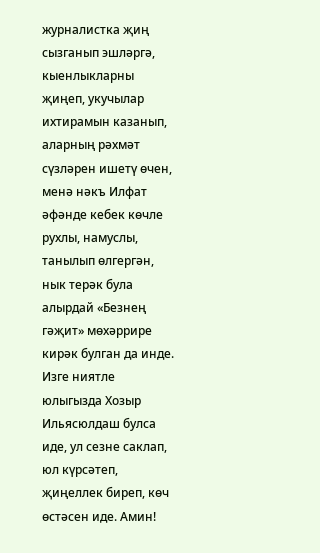журналистка җиң сызганып эшләргә, кыенлыкларны җиңеп, укучылар ихтирамын казанып, аларның рәхмәт сүзләрен ишетү өчен, менә нәкъ Илфат әфәнде кебек көчле рухлы, намуслы, танылып өлгергән, нык терәк була алырдай «Безнең гәҗит» мөхәррире кирәк булган да инде. Изге ниятле юлыгызда Хозыр Ильясюлдаш булса иде, ул сезне саклап, юл күрсәтеп, җиңеллек биреп, көч өстәсен иде. Амин!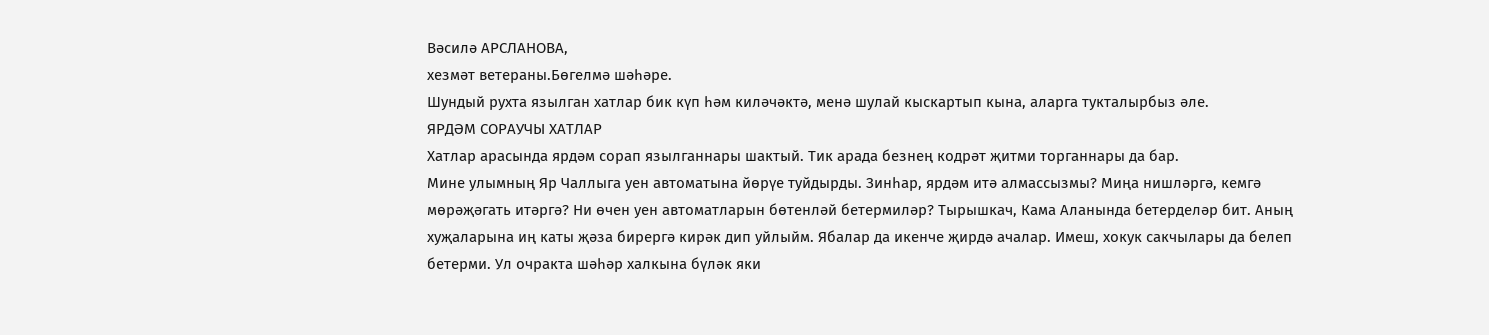Вәсилә АРСЛАНОВА,
хезмәт ветераны.Бөгелмә шәһәре.
Шундый рухта язылган хатлар бик күп һәм киләчәктә, менә шулай кыскартып кына, аларга тукталырбыз әле.
ЯРДӘМ СОРАУЧЫ ХАТЛАР
Хатлар арасында ярдәм сорап язылганнары шактый. Тик арада безнең кодрәт җитми торганнары да бар.
Мине улымның Яр Чаллыга уен автоматына йөрүе туйдырды. Зинһар, ярдәм итә алмассызмы? Миңа нишләргә, кемгә мөрәҗәгать итәргә? Ни өчен уен автоматларын бөтенләй бетермиләр? Тырышкач, Кама Аланында бетерделәр бит. Аның хуҗаларына иң каты җәза бирергә кирәк дип уйлыйм. Ябалар да икенче җирдә ачалар. Имеш, хокук сакчылары да белеп бетерми. Ул очракта шәһәр халкына бүләк яки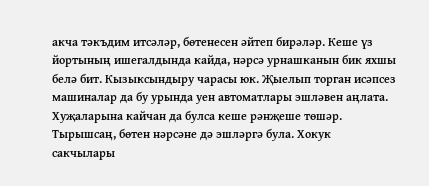акча тәкъдим итсәләр, бөтенесен әйтеп бирәләр. Кеше үз йортының ишегалдында кайда, нәрсә урнашканын бик яхшы белә бит. Кызыксындыру чарасы юк. Җыелып торган исәпсез машиналар да бу урында уен автоматлары эшләвен аңлата. Хуҗаларына кайчан да булса кеше рәнҗеше төшәр.
Тырышсаң, бөтен нәрсәне дә эшләргә була. Хокук сакчылары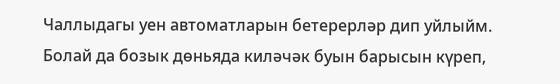Чаллыдагы уен автоматларын бетерерләр дип уйлыйм. Болай да бозык дөньяда киләчәк буын барысын күреп,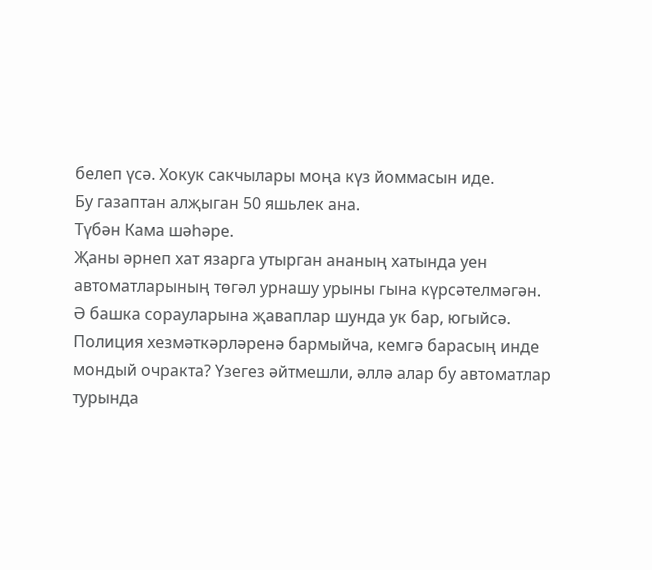белеп үсә. Хокук сакчылары моңа күз йоммасын иде.
Бу газаптан алҗыган 50 яшьлек ана.
Түбән Кама шәһәре.
Җаны әрнеп хат язарга утырган ананың хатында уен автоматларының төгәл урнашу урыны гына күрсәтелмәгән. Ә башка сорауларына җаваплар шунда ук бар, югыйсә. Полиция хезмәткәрләренә бармыйча, кемгә барасың инде мондый очракта? Үзегез әйтмешли, әллә алар бу автоматлар турында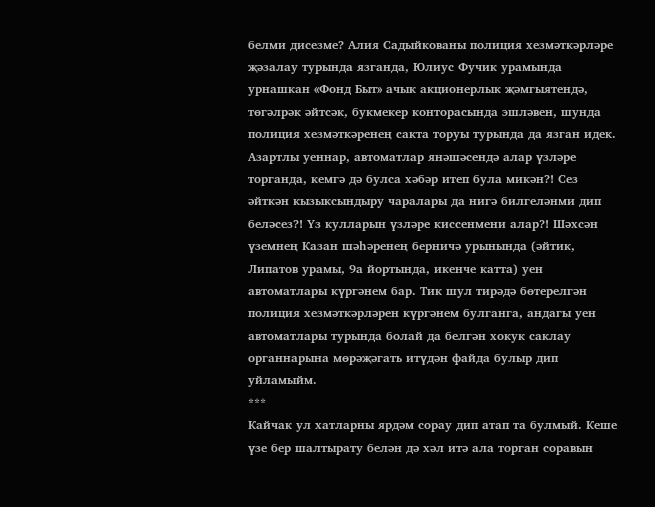белми дисезме? Алия Садыйкованы полиция хезмәткәрләре җәзалау турында язганда, Юлиус Фучик урамында урнашкан «Фонд Быт» ачык акционерлык җәмгыятендә, төгәлрәк әйтсәк, букмекер конторасында эшләвен, шунда полиция хезмәткәренең сакта торуы турында да язган идек. Азартлы уеннар, автоматлар янәшәсендә алар үзләре торганда, кемгә дә булса хәбәр итеп була микән?! Сез әйткән кызыксындыру чаралары да нигә билгеләнми дип беләсез?! Үз кулларын үзләре киссенмени алар?! Шәхсән үземнең Казан шәһәренең берничә урынында (әйтик, Липатов урамы, 9а йортында, икенче катта) уен автоматлары күргәнем бар. Тик шул тирәдә бөтерелгән полиция хезмәткәрләрен күргәнем булганга, андагы уен автоматлары турында болай да белгән хокук саклау органнарына мөрәҗәгать итүдән файда булыр дип уйламыйм.
***
Кайчак ул хатларны ярдәм сорау дип атап та булмый. Кеше үзе бер шалтырату белән дә хәл итә ала торган соравын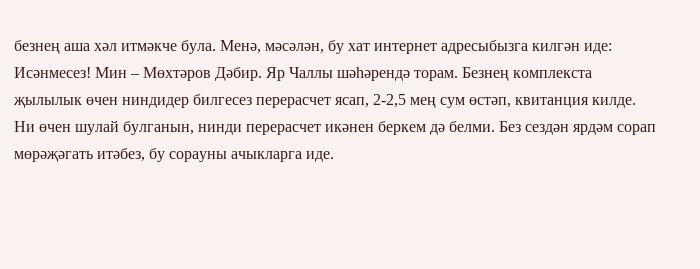безнең аша хәл итмәкче була. Менә, мәсәлән, бу хат интернет адресыбызга килгән иде:
Исәнмесез! Мин – Мөхтәров Дәбир. Яр Чаллы шәһәрендә торам. Безнең комплекста җылылык өчен ниндидер билгесез перерасчет ясап, 2-2,5 мең сум өстәп, квитанция килде. Ни өчен шулай булганын, нинди перерасчет икәнен беркем дә белми. Без сездән ярдәм сорап мөрәҗәгать итәбез, бу сорауны ачыкларга иде.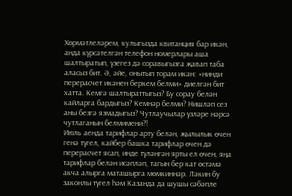Хөрмәтлеләрем, кулыгызда квитанция бар икән, анда күрсәтелгән телефон номерлары аша шалтыратып, үзегез дә соравыгызга җавап таба аласыз бит. Ә, әйе, онытып торам икән: «нинди перерасчет икәнен беркем белми» диелгән бит хатта. Кемгә шалтыраттыгыз? Бу сорау белән кайларга бардыгыз? Кемнәр белми? Нишләп сез аны безгә язмадыгыз? Чутлаучылар үзләре нәрсә чутлаганын белмимени?!
Июль аенда тарифлар арту белән, җылылык өчен генә түгел, кайбер башка тарифлар өчен дә перерасчет ясап, инде түләнгән ярты ел өчен, яңа тарифлар белән исәпләп, тагын бер кат өстәмә акча алырга маташырга мөмкиннәр. Ләкин бу законлы түгел һәм Казанда да шушы сәбәпле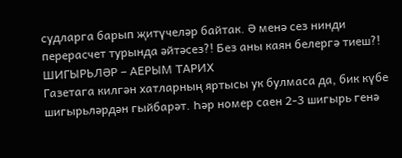судларга барып җитүчеләр байтак. Ә менә сез нинди перерасчет турында әйтәсез?! Без аны каян белергә тиеш?!
ШИГЫРЬЛӘР – АЕРЫМ ТАРИХ
Газетага килгән хатларның яртысы ук булмаса да, бик күбе шигырьләрдән гыйбарәт. Һәр номер саен 2-3 шигырь генә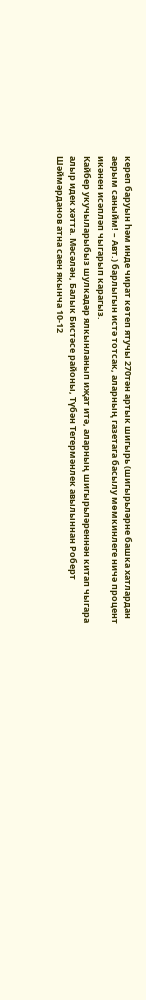кереп баруын һәм инде чират көтеп ятучы 270тән артык шигырь (шигырьләрне башка хатлардан аерым саныйм! – Авт.) барлыгын истә тотсак, аларның газетага басылу мөмкинлеге ничә процент икәнен исәпләп чыгарып карагыз.
Кайбер укучыларыбыз шулкадәр ялкынланып иҗат итә, аларның шигырьләреннән китап чыгара алыр идек хәтта. Мәсәлән, Балык Бистәсе районы, Түбән Тегермәнлек авылыннан Роберт Шәймәрданов атна саен якынча 10-12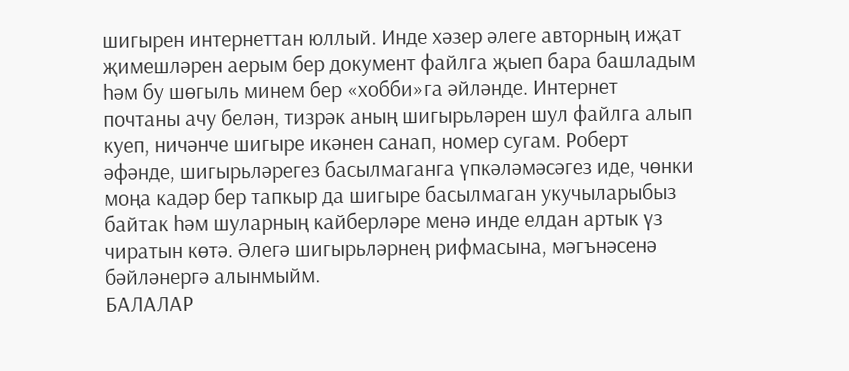шигырен интернеттан юллый. Инде хәзер әлеге авторның иҗат җимешләрен аерым бер документ файлга җыеп бара башладым һәм бу шөгыль минем бер «хобби»га әйләнде. Интернет почтаны ачу белән, тизрәк аның шигырьләрен шул файлга алып куеп, ничәнче шигыре икәнен санап, номер сугам. Роберт әфәнде, шигырьләрегез басылмаганга үпкәләмәсәгез иде, чөнки моңа кадәр бер тапкыр да шигыре басылмаган укучыларыбыз байтак һәм шуларның кайберләре менә инде елдан артык үз чиратын көтә. Әлегә шигырьләрнең рифмасына, мәгънәсенә бәйләнергә алынмыйм.
БАЛАЛАР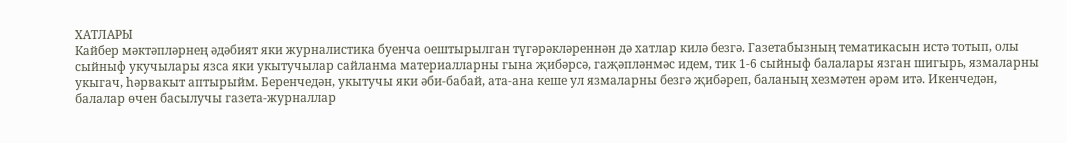ХАТЛАРЫ
Кайбер мәктәпләрнең әдәбият яки журналистика буенча оештырылган түгәрәкләреннән дә хатлар килә безгә. Газетабызның тематикасын истә тотып, олы сыйныф укучылары язса яки укытучылар сайланма материалларны гына җибәрсә, гаҗәпләнмәс идем, тик 1-6 сыйныф балалары язган шигырь, язмаларны укыгач, һәрвакыт аптырыйм. Беренчедән, укытучы яки әби-бабай, ата-ана кеше ул язмаларны безгә җибәреп, баланың хезмәтен әрәм итә. Икенчедән, балалар өчен басылучы газета-журналлар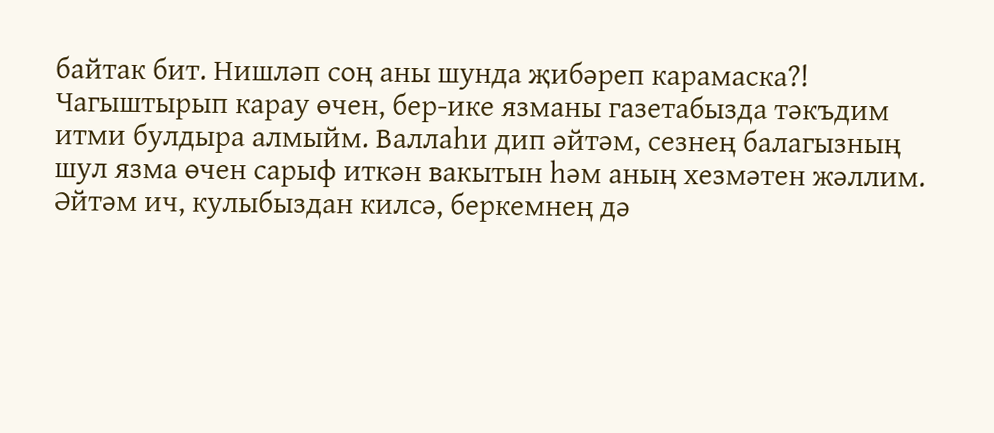байтак бит. Нишләп соң аны шунда җибәреп карамаска?! Чагыштырып карау өчен, бер-ике язманы газетабызда тәкъдим итми булдыра алмыйм. Валлаһи дип әйтәм, сезнең балагызның шул язма өчен сарыф иткән вакытын һәм аның хезмәтен жәллим. Әйтәм ич, кулыбыздан килсә, беркемнең дә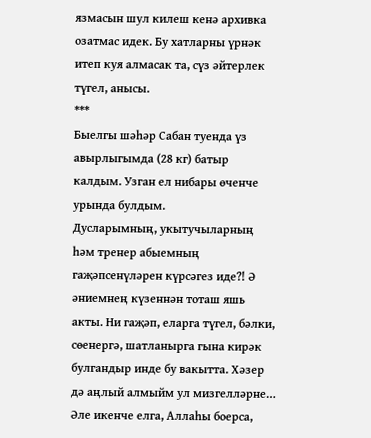язмасын шул килеш кенә архивка озатмас идек. Бу хатларны үрнәк итеп куя алмасак та, сүз әйтерлек түгел, анысы.
***
Быелгы шәһәр Сабан туенда үз авырлыгымда (28 кг) батыр калдым. Узган ел нибары өченче урында булдым.
Дусларымның, укытучыларның һәм тренер абыемның гаҗәпсенүләрен күрсәгез иде?! Ә әниемнең күзеннән тоташ яшь акты. Ни гаҗәп, еларга түгел, бәлки, сөенергә, шатланырга гына кирәк булгандыр инде бу вакытта. Хәзер дә аңлый алмыйм ул мизгелләрне…
Әле икенче елга, Аллаһы боерса,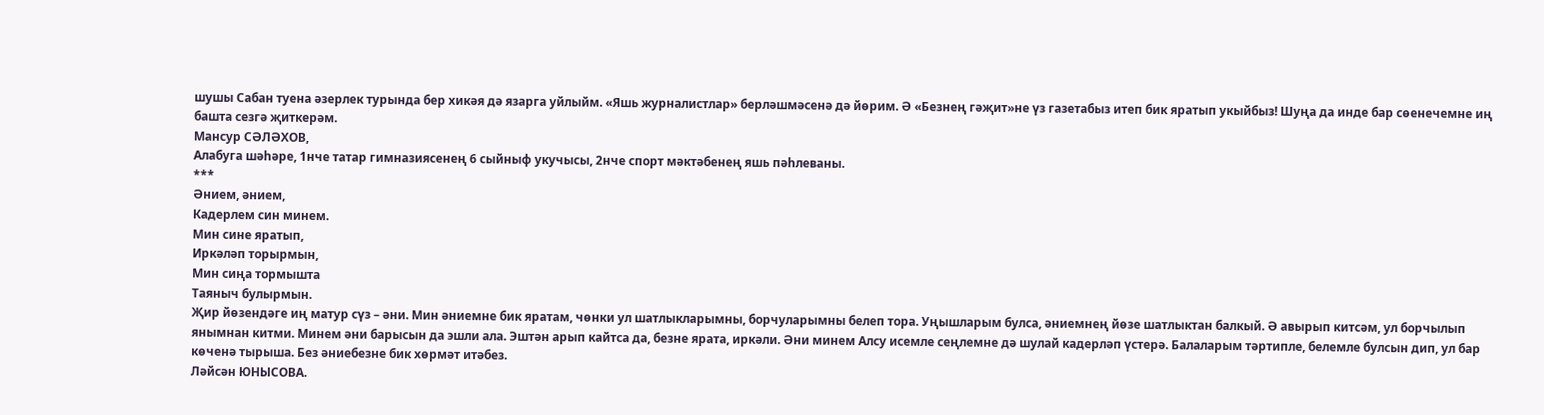шушы Сабан туена әзерлек турында бер хикәя дә язарга уйлыйм. «Яшь журналистлар» берләшмәсенә дә йөрим. Ә «Безнең гәҗит»не үз газетабыз итеп бик яратып укыйбыз! Шуңа да инде бар сөенечемне иң башта сезгә җиткерәм.
Мансур СӘЛӘХОВ,
Алабуга шәһәре, 1нче татар гимназиясенең 6 сыйныф укучысы, 2нче спорт мәктәбенең яшь пәһлеваны.
***
Әнием, әнием,
Кадерлем син минем.
Мин сине яратып,
Иркәләп торырмын,
Мин сиңа тормышта
Таяныч булырмын.
Җир йөзендәге иң матур сүз – әни. Мин әниемне бик яратам, чөнки ул шатлыкларымны, борчуларымны белеп тора. Уңышларым булса, әниемнең йөзе шатлыктан балкый. Ә авырып китсәм, ул борчылып янымнан китми. Минем әни барысын да эшли ала. Эштән арып кайтса да, безне ярата, иркәли. Әни минем Алсу исемле сеңлемне дә шулай кадерләп үстерә. Балаларым тәртипле, белемле булсын дип, ул бар көченә тырыша. Без әниебезне бик хөрмәт итәбез.
Ләйсән ЮНЫСОВА.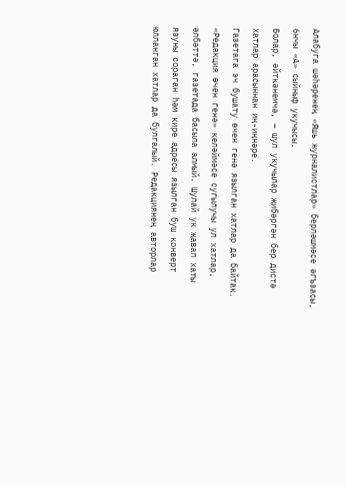Алабуга шәһәренең «Яшь журналистлар» берләшмәсе әгъзасы,
6нчы «А» сыйныф укучысы.
Болар, әйткәнемчә, – шул укучылар җибәргән бер дистә хатлар арасыннан иң-иңнәре.
Газетага эч бушату өчен генә язылган хатлар да байтак. «Редакция өчен генә» келәймәсе сугылучы ул хатлар, әлбәттә, газетада басыла алмый. Шулай ук җавап хаты язуны сораган һәм кире адресы язылган буш конверт юлланган хатлар да булгалый. Редакциянең авторлар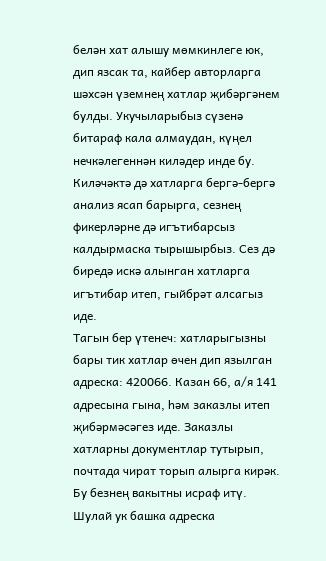белән хат алышу мөмкинлеге юк, дип язсак та, кайбер авторларга шәхсән үземнең хатлар җибәргәнем булды. Укучыларыбыз сүзенә битараф кала алмаудан, күңел нечкәлегеннән киләдер инде бу. Киләчәктә дә хатларга бергә-бергә анализ ясап барырга, сезнең фикерләрне дә игътибарсыз калдырмаска тырышырбыз. Сез дә биредә искә алынган хатларга игътибар итеп, гыйбрәт алсагыз иде.
Тагын бер үтенеч: хатларыгызны бары тик хатлар өчен дип язылган адреска: 420066. Казан 66, а/я 141 адресына гына, һәм заказлы итеп җибәрмәсәгез иде. Заказлы хатларны документлар тутырып, почтада чират торып алырга кирәк. Бу безнең вакытны исраф итү. Шулай ук башка адреска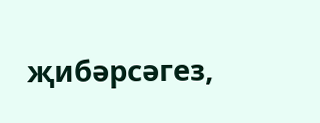җибәрсәгез,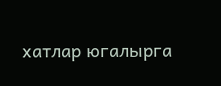хатлар югалырга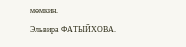мөмкин.
Эльвира ФАТЫЙХОВА.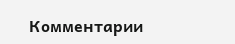Комментарии